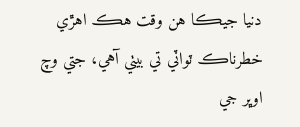دنيا جيڪا هن وقت هڪ اهڙي خطرناڪ ٽواٽي تي بيٺي آهي، جتي وچ اوڀر جي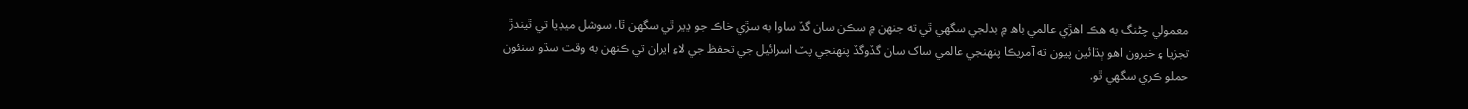معمولي چڻنگ به هڪ اهڙي عالمي باھ ۾ بدلجي سگهي ٿي ته جنهن ۾ سڪن سان گڏ ساوا به سڙي خاڪ جو ڍير ٿي سگهن ٿا. سوشل ميڊيا تي ٿيندڙ تجزيا ۽ خبرون اهو ٻڌائين پيون ته آمريڪا پنهنجي عالمي ساک سان گڏوگڏ پنهنجي پٽ اسرائيل جي تحفظ جي لاءِ ايران تي ڪنهن به وقت سڌو سنئون حملو ڪري سگهي ٿو.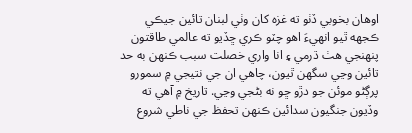اوهان بخوبي ڏٺو ته غزه کان وٺي لبنان تائين جيڪي ڪجھه ٿيو انهيءَ اهو چٽو ڪري ڇڏيو ته عالمي طاقتون پنهنجي هٺ ڌرمي ۽ انا واري خصلت سبب ڪنهن به حد تائين وڃي سگهن ٿيون، چاهي ان جي نتيجي ۾ سمورو پرڳڻو موئن جو دڙو ڇو نه بڻجي وڃي. تاريخ ۾ آهي ته وڏيون جنگيون سدائين ڪنهن تحفظ جي ناطي شروع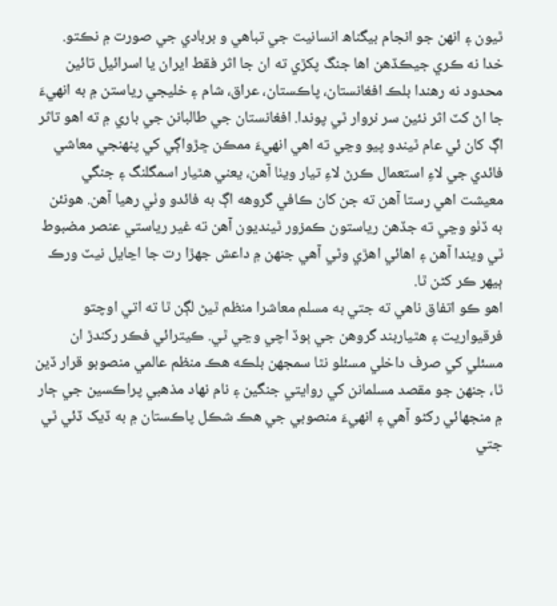ٿيون ۽ انهن جو انجام بيگناھ انسانيت جي تباهي و بربادي جي صورت ۾ نڪتو.
خدا نه ڪري جيڪڏهن اها جنگ پکڙي ته ان جا اثر فقط ايران يا اسرائيل تائين محدود نه رهندا بلڪ افغانستان، پاڪستان، عراق، شام ۽ خليجي رياستن ۾ به انهيءَ جا اڻ کٽ اثر نئين سر نروار ٿي پوندا. افغانستان جي طالبانن جي باري ۾ ته اهو تاثر اڳ کان ئي عام ٿيندو پيو وڃي ته اهي انهيءَ ممڪن ڇڙواڳي کي پنهنجي معاشي فائدي جي لاءِ استعمال ڪرڻ لاءِ تيار ويٺا آهن، يعني هٿيار اسمگلنگ ۽ جنگي معيشت اهي رستا آهن ته جن کان ڪافي گروهه اڳ به فائدو وٺي رهيا آهن. هونئن به ڏٺو وڃي ته جڏهن رياستون ڪمزور ٿينديون آهن ته غير رياستي عنصر مضبوط ٿي ويندا آهن ۽ اهائي اهڙي وٿي آهي جنهن ۾ داعش جهڙا رت جا اڃايل نيٽ ورڪ ٻيهر ڪر کڻن ٿا.
اهو ڪو اتفاق ناهي ته جتي به مسلم معاشرا منظم ٿيڻ لڳن ٿا ته اتي اوچتو فرقيواريت ۽ هٿياربند گروهن جي ٻوڏ اچي وڃي ٿي. ڪيترائي فڪر رکندڙ ان مسئلي کي صرف داخلي مسئلو نٿا سمجهن بلڪه هڪ منظم عالمي منصوبو قرار ڏين ٿا، جنهن جو مقصد مسلمانن کي روايتي جنگين ۽ نام نهاد مذهبي پراڪسين جي ڄار ۾ منجهائي رکڻو آهي ۽ انهيءَ منصوبي جي هڪ شڪل پاڪستان ۾ به ڏيک ڏئي ٿي جتي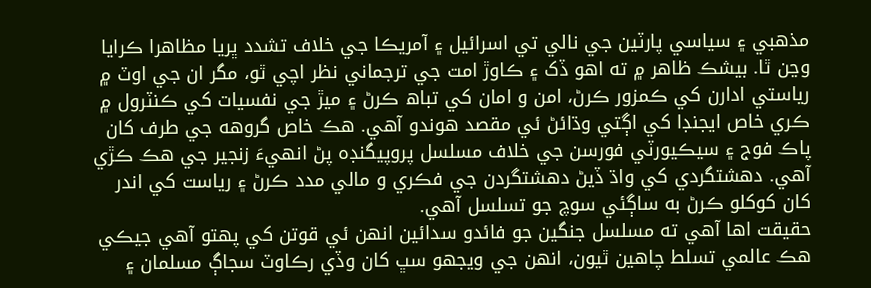مذهبي ۽ سياسي پارٽين جي نالي تي اسرائيل ۽ آمريڪا جي خلاف تشدد ڀريا مظاهرا ڪرايا وڃن ٿا. بيشڪ ظاهر ۾ ته اهو ڏک ۽ ڪاوڙ امت جي ترجماني نظر اچي ٿو، مگر ان جي اوٽ ۾ رياستي ادارن کي ڪمزور ڪرڻ، امن و امان کي تباھ ڪرڻ ۽ ميڙ جي نفسيات کي ڪنٽرول ۾ ڪري خاص ايجنڊا کي اڳتي وڌائڻ ئي مقصد هوندو آهي. هڪ خاص گروهه جي طرف کان پاڪ فوج ۽ سيڪيورٽي فورسن جي خلاف مسلسل پروپيگنڊه پڻ انهيءَ زنجير جي هڪ ڪڙي آهي. دهشتگردي کي واڌ ڏيڻ دهشتگردن جي فڪري و مالي مدد ڪرڻ ۽ رياست کي اندر کان کوکلو ڪرڻ به ساڳئي سوچ جو تسلسل آهي.
حقيقت اها آهي ته مسلسل جنگين جو فائدو سدائين انهن ئي قوتن کي پهتو آهي جيڪي هڪ عالمي تسلط چاهين ٿيون، انهن جي ويجهو سڀ کان وڏي رڪاوٽ سجاڳ مسلمان ۽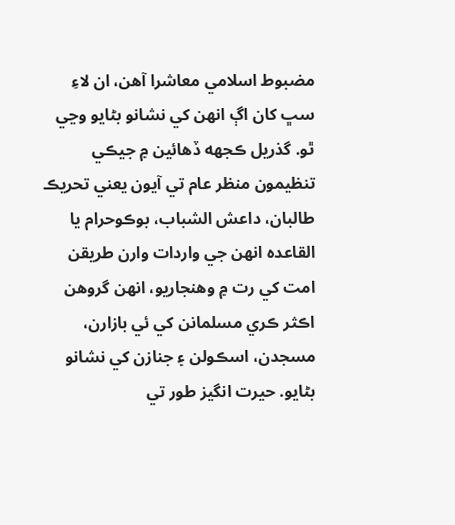مضبوط اسلامي معاشرا آهن، ان لاءِ سڀ کان اڳ انهن کي نشانو بڻايو وڃي ٿو. گذريل ڪجھه ڏهائين ۾ جيڪي تنظيمون منظر عام تي آيون يعني تحريڪ طالبان، داعش الشباب، بوڪوحرام يا القاعده انهن جي واردات وارن طريقن امت کي رت ۾ وهنجاريو، انهن گروهن اڪثر ڪري مسلمانن کي ئي بازارن، مسجدن، اسڪولن ۽ جنازن کي نشانو بڻايو. حيرت انگيز طور تي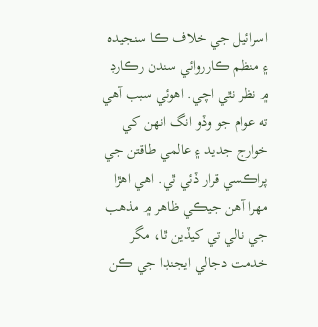اسرائيل جي خلاف ڪا سنجيده ۽ منظم ڪارروائي سندن رڪارڊ ۾ نظر نٿي اچي. اهوئي سبب آهي ته عوام جو وڏو انگ انهن کي خوارج جديد ۽ عالمي طاقتن جي پراڪسي قرار ڏئي ٿي. اهي اهڙا مهرا آهن جيڪي ظاهر ۾ مذهب جي نالي تي کيڏين ٿا، مگر خدمت دجالي ايجنڊا جي ڪن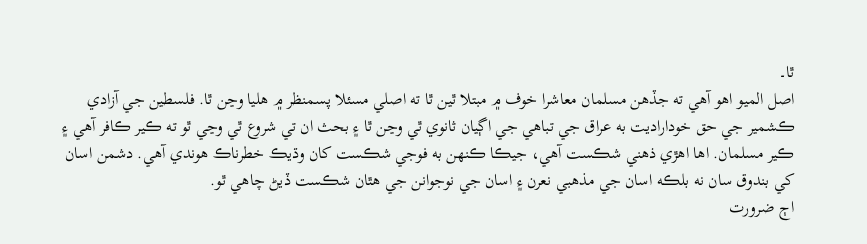ٿا۔
اصل الميو اهو آهي ته جڏهن مسلمان معاشرا خوف ۾ مبتلا ٿين ٿا ته اصلي مسئلا پسمنظر ۾ هليا وڃن ٿا. فلسطين جي آزادي ڪشمير جي حق خوداراديت به عراق جي تباهي جي اڳيان ثانوي ٿي وڃن ٿا ۽ بحث ان تي شروع ٿي وڃي ٿو ته ڪير ڪافر آهي ۽ ڪير مسلمان. اها اهڙي ذهني شڪست آهي، جيڪا ڪنهن به فوجي شڪست کان وڌيڪ خطرناڪ هوندي آهي. دشمن اسان کي بندوق سان نه بلڪه اسان جي مذهبي نعرن ۽ اسان جي نوجوانن جي هٿان شڪست ڏيڻ چاهي ٿو.
اڄ ضرورت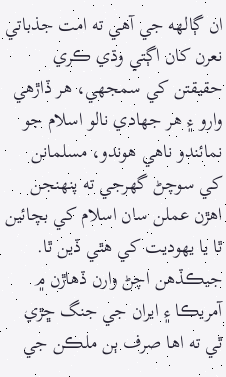ان ڳالھه جي آهي ته امت جذباتي نعرن کان اڳتي وڌي ڪري حقيقتن کي سمجهي، هر ڏاڙهي وارو ۽ هر جهادي نالو اسلام جو نمائندو ناهي هوندو، مسلمانن کي سوچڻ گهرجي ته پنهنجن اهڙن عملن سان اسلام کي بچائين ٿا يا يهوديت کي هٿي ڏين ٿا.
جيڪڏهن اچڻ وارن ڏهاڙن ۾ آمريڪا ۽ ايران جي جنگ ڇڙي ٿي ته اها صرف ٻن ملڪن جي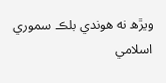ويڙھ نه هوندي بلڪ سموري اسلامي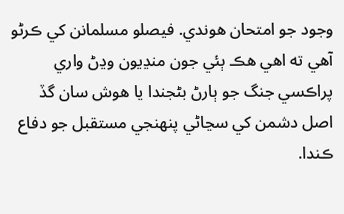وجود جو امتحان هوندي. فيصلو مسلمانن کي ڪرڻو آهي ته اهي هڪ ٻئي جون منڍيون وڍڻ واري پراڪسي جنگ جو ٻارڻ بڻجندا يا هوش سان گڏ اصل دشمن کي سڃاڻي پنهنجي مستقبل جو دفاع ڪندا.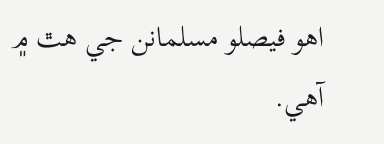اهو فيصلو مسلمانن جي هٿ ۾ آهي.